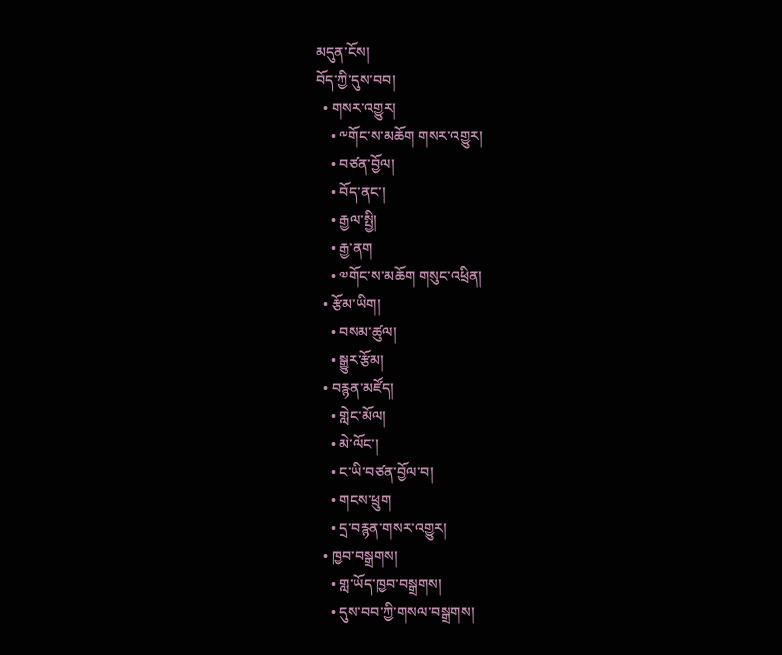མདུན་ངོས།
བོད་ཀྱི་དུས་བབ།
  • གསར་འགྱུར།
    • ༸གོང་ས་མཆོག གསར་འགྱུར།
    • བཙན་བྱོལ།
    • བོད་ནང་།
    • རྒྱལ་སྤྱི།
    • རྒྱ་ནག
    • ༧གོང་ས་མཆོག གསུང་འཕྲིན།
  • རྩོམ་ཡིག།
    • བསམ་ཚུལ།
    • སྒྱུར་རྩོམ།
  • བརྙན་མཛོད།
    • གླེང་མོལ།
    • མེ་ལོང་།
    • ང་ཡི་བཙན་བྱོལ་བ།
    • གངས་ཕྲུག
    • དྲ་བརྙན་གསར་འགྱུར།
  • ཁྱབ་བསྒྲགས།
    • གླ་ཡོད་ཁྱབ་བསྒྲགས།
    • དུས་བབ་ཀྱི་གསལ་བསྒྲགས།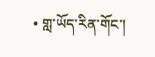• གླ་ཡོད་རིན་གོང་།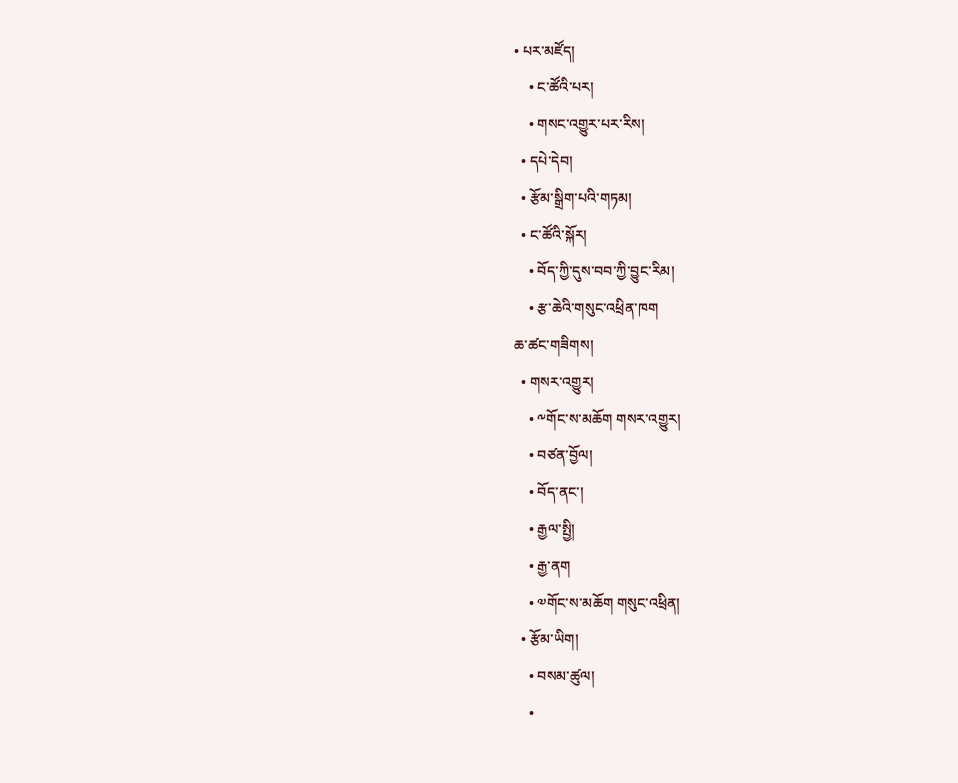• པར་མཛོད།
    • ང་ཚོའི་པར།
    • གསང་འགྱུར་པར་རིས།
  • དཔེ་དེབ།
  • རྩོམ་སྒྲིག་པའི་གཏམ།
  • ང་ཚོའི་སྐོར།
    • བོད་ཀྱི་དུས་བབ་ཀྱི་བྱུང་རིམ།
    • རྩ་ཆེའི་གསུང་འཕྲིན་ཁག
ཆ་ཚང་གཟིགས།
  • གསར་འགྱུར།
    • ༸གོང་ས་མཆོག གསར་འགྱུར།
    • བཙན་བྱོལ།
    • བོད་ནང་།
    • རྒྱལ་སྤྱི།
    • རྒྱ་ནག
    • ༧གོང་ས་མཆོག གསུང་འཕྲིན།
  • རྩོམ་ཡིག།
    • བསམ་ཚུལ།
    •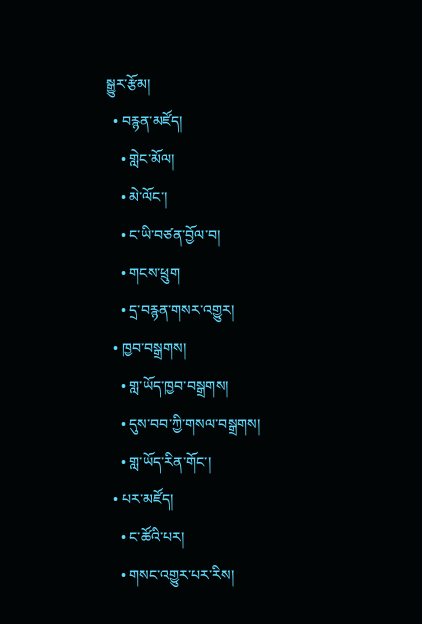སྒྱུར་རྩོམ།
  • བརྙན་མཛོད།
    • གླེང་མོལ།
    • མེ་ལོང་།
    • ང་ཡི་བཙན་བྱོལ་བ།
    • གངས་ཕྲུག
    • དྲ་བརྙན་གསར་འགྱུར།
  • ཁྱབ་བསྒྲགས།
    • གླ་ཡོད་ཁྱབ་བསྒྲགས།
    • དུས་བབ་ཀྱི་གསལ་བསྒྲགས།
    • གླ་ཡོད་རིན་གོང་།
  • པར་མཛོད།
    • ང་ཚོའི་པར།
    • གསང་འགྱུར་པར་རིས།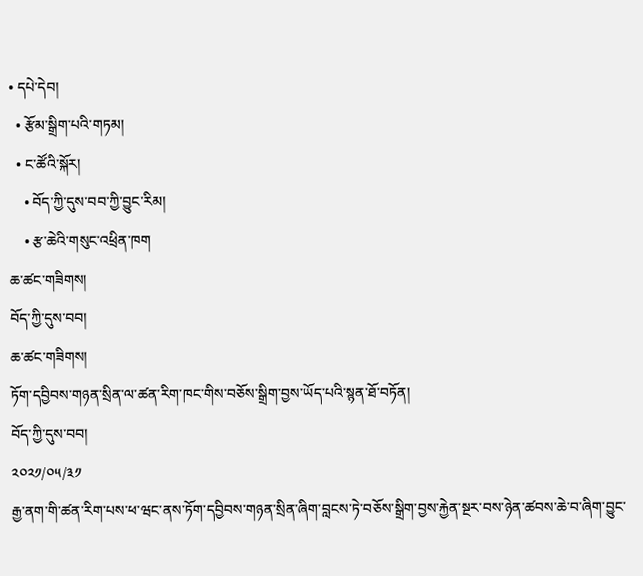• དཔེ་དེབ།
  • རྩོམ་སྒྲིག་པའི་གཏམ།
  • ང་ཚོའི་སྐོར།
    • བོད་ཀྱི་དུས་བབ་ཀྱི་བྱུང་རིམ།
    • རྩ་ཆེའི་གསུང་འཕྲིན་ཁག
ཆ་ཚང་གཟིགས།
བོད་ཀྱི་དུས་བབ།
ཆ་ཚང་གཟིགས།
ཏོག་དབྱིབས་གཉན་སྲིན་ལ་ཚན་རིག་ཁང་གིས་བཅོས་སྒྲིག་བྱས་ཡོད་པའི་སྙན་ཐོ་བཏོན།
བོད་ཀྱི་དུས་བབ།
༢༠༢༡/༠༥/༣༡
རྒྱ་ནག་གི་ཚན་རིག་པས་ཕ་ཝང་ནས་ཏོག་དབྱིབས་གཉན་སྲིན་ཞིག་བླངས་ཏེ་བཅོས་སྒྲིག་བྱས་རྐྱེན་སྔར་བས་ཉེན་ཚབས་ཆེ་བ་ཞིག་བྱུང་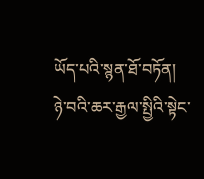ཡོད་པའི་སྙན་ཐོ་བཏོན།
ཉེ་བའི་ཆར་རྒྱལ་སྤྱིའི་སྟེང་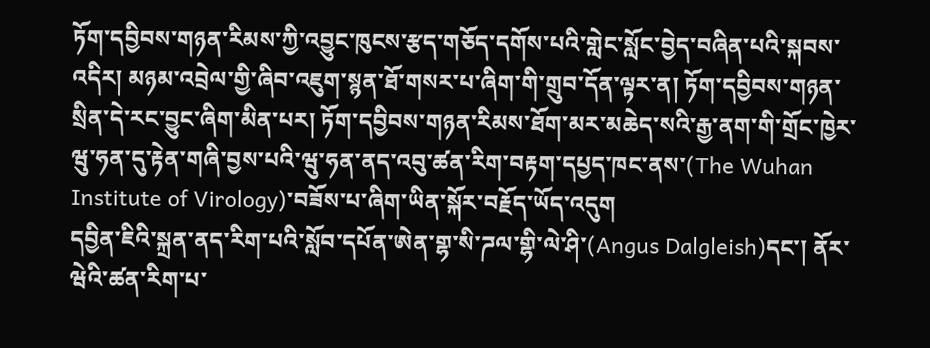ཏོག་དབྱིབས་གཉན་རིམས་ཀྱི་འབྱུང་ཁུངས་རྩད་གཅོད་དགོས་པའི་གླེང་སློང་བྱེད་བཞིན་པའི་སྐབས་འདིར། མཉམ་འབྲེལ་གྱི་ཞིབ་འཇུག་སྙན་ཐོ་གསར་པ་ཞིག་གི་གྲུབ་དོན་ལྟར་ན། ཏོག་དབྱིབས་གཉན་སྲིན་དེ་རང་བྱུང་ཞིག་མིན་པར། ཏོག་དབྱིབས་གཉན་རིམས་ཐོག་མར་མཆེད་སའི་རྒྱ་ནག་གི་གྲོང་ཁྱེར་ཝུ་ཧན་དུ་རྟེན་གཞི་བྱས་པའི་ཝུ་ཧན་ནད་འབུ་ཚན་རིག་བརྟག་དཔྱད་ཁང་ནས་(The Wuhan Institute of Virology)་བཟོས་པ་ཞིག་ཡིན་སྐོར་བརྗོད་ཡོད་འདུག
དབྱིན་ཇིའི་སྐྲན་ནད་རིག་པའི་སློབ་དཔོན་ཨེན་གྷ་སི་ཌལ་གྷི་ལེ་ཤི་(Angus Dalgleish)དང་། ནོར་ཝེའི་ཚན་རིག་པ་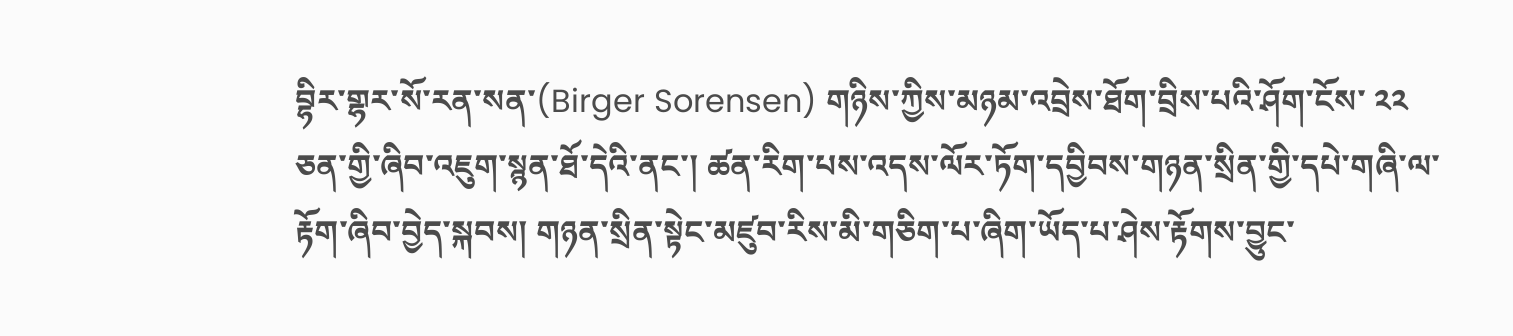བྷིར་གྷར་སོ་རན་སན་(Birger Sorensen) གཉིས་ཀྱིས་མཉམ་འབྲེས་ཐོག་བྲིས་པའི་ཤོག་ངོས་ ༢༢ ཅན་གྱི་ཞིབ་འཇུག་སྙན་ཐོ་དེའི་ནང་། ཚན་རིག་པས་འདས་ལོར་ཏོག་དབྱིབས་གཉན་སྲིན་གྱི་དཔེ་གཞི་ལ་རྟོག་ཞིབ་བྱེད་སྐབས། གཉན་སྲིན་སྟེང་མཛུབ་རིས་མི་གཅིག་པ་ཞིག་ཡོད་པ་ཤེས་རྟོགས་བྱུང་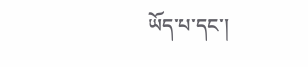ཡོད་པ་དང་།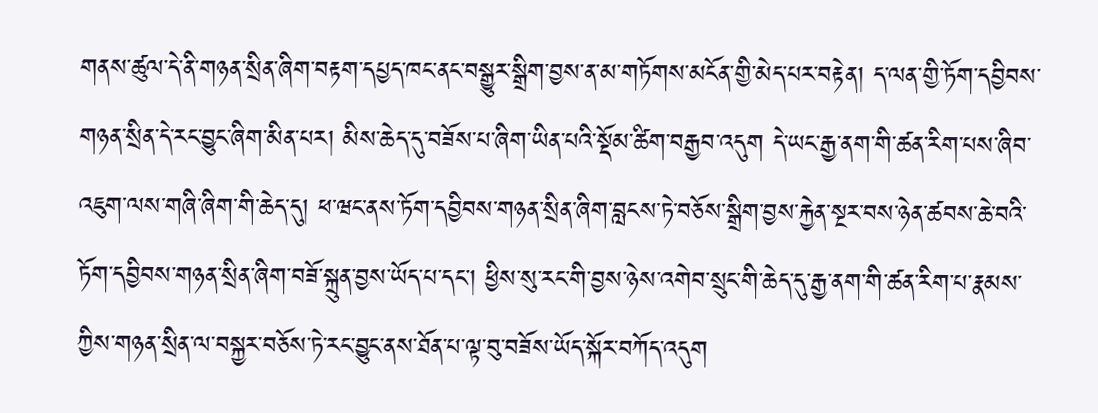གནས་ཚུལ་དེ་ནི་གཉན་སྲིན་ཞིག་བརྟག་དཔྱད་ཁང་ནང་བསྒྱུར་སྒྲིག་བྱས་ན་མ་གཏོགས་མངོན་གྱི་མེད་པར་བརྟེན། ད་ལན་གྱི་ཏོག་དབྱིབས་གཉན་སྲིན་དེ་རང་བྱུང་ཞིག་མིན་པར། མིས་ཆེད་དུ་བཟོས་པ་ཞིག་ཡིན་པའི་སྡོམ་ཚིག་བརྒྱབ་འདུག དེ་ཡང་རྒྱ་ནག་གི་ཚན་རིག་པས་ཞིབ་འཇུག་ལས་གཞི་ཞིག་གི་ཆེད་དུ། ཕ་ཝང་ནས་ཏོག་དབྱིབས་གཉན་སྲིན་ཞིག་བླངས་ཏེ་བཅོས་སྒྲིག་བྱས་རྐྱེན་སྔར་བས་ཉེན་ཚབས་ཆེ་བའི་ཏོག་དབྱིབས་གཉན་སྲིན་ཞིག་བཟོ་སྐྲུན་བྱས་ཡོད་པ་དང་། ཕྱིས་སུ་རང་གི་བྱས་ཉེས་འགེབ་སྲུང་གི་ཆེད་དུ་རྒྱ་ནག་གི་ཚན་རིག་པ་རྣམས་ཀྱིས་གཉན་སྲིན་ལ་བསྐྱར་བཅོས་ཏེ་རང་བྱུང་ནས་ཐོན་པ་ལྟ་བུ་བཟོས་ཡོད་སྐོར་བཀོད་འདུག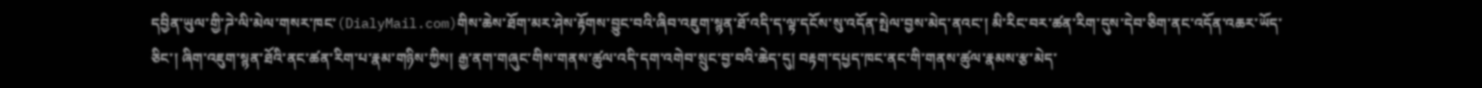དབྱིན་ཡུལ་གྱི་ཌེ་ལི་མེལ་གསར་ཁང་(DialyMail.com)གིས་ཆེས་ཐོག་མར་ཤེས་རྟོགས་བྱུང་བའི་ཞིབ་འཇུག་སྙན་ཐོ་འདི་ད་ལྟ་དངོས་སུ་འདོན་སྤེལ་བྱས་མེད་ནའང་། མི་རིང་བར་ཚན་རིག་དུས་དེབ་ཅིག་ནང་འདོན་འཆར་ཡོད་ཅིང་། ཞིག་འཇུག་སྙན་ཐོའི་ནང་ཚན་རིག་པ་རྣམ་གཉིས་ཀྱིས། རྒྱ་ནག་གཞུང་གིས་གནས་ཚུལ་འདི་དག་འགེབ་སྲུང་བྱ་བའི་ཆེད་དུ། བརྟག་དཔྱད་ཁང་ནང་གི་གནས་ཚུལ་རྣམས་རྩ་མེད་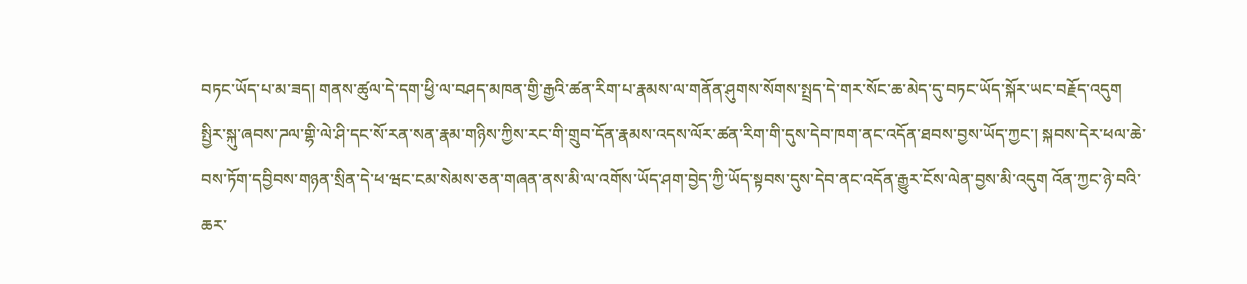བཏང་ཡོད་པ་མ་ཟད། གནས་ཚུལ་དེ་དག་ཕྱི་ལ་བཤད་མཁན་གྱི་རྒྱའི་ཚན་རིག་པ་རྣམས་ལ་གནོན་ཤུགས་སོགས་སྤྲད་དེ་གར་སོང་ཆ་མེད་དུ་བཏང་ཡོད་སྐོར་ཡང་བརྗོད་འདུག
སྤྱིར་སྐུ་ཞབས་ཌལ་གྷི་ལེ་ཤི་དང་སོ་རན་སན་རྣམ་གཉིས་ཀྱིས་རང་གི་གྲུབ་དོན་རྣམས་འདས་ལོར་ཚན་རིག་གི་དུས་དེབ་ཁག་ནང་འདོན་ཐབས་བྱས་ཡོད་ཀྱང་། སྐབས་དེར་ཕལ་ཆེ་བས་ཏོག་དབྱིབས་གཉན་སྲིན་དེ་ཕ་ཝང་ངམ་སེམས་ཅན་གཞན་ནས་མི་ལ་འགོས་ཡོད་ཤག་བྱེད་ཀྱི་ཡོད་སྟབས་དུས་དེབ་ནང་འདོན་རྒྱུར་ངོས་ལེན་བྱས་མི་འདུག འོན་ཀྱང་ཉེ་བའི་ཆར་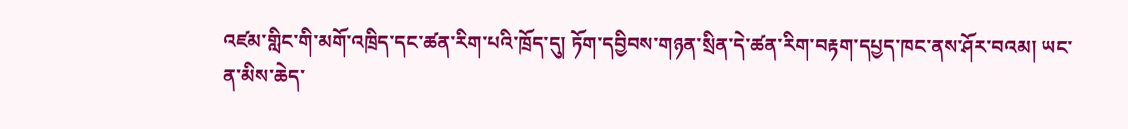འཛམ་གླིང་གི་མགོ་འཁྲིད་དང་ཚན་རིག་པའི་ཁྲོད་དུ། ཏོག་དབྱིབས་གཉན་སྲིན་དེ་ཚན་རིག་བརྟག་དཔྱད་ཁང་ནས་ཤོར་བའམ། ཡང་ན་མིས་ཆེད་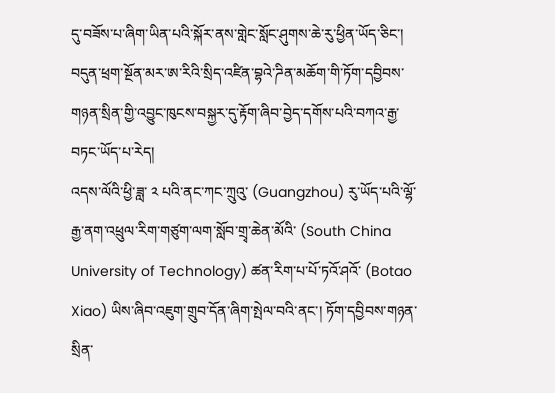དུ་བཟོས་པ་ཞིག་ཡིན་པའི་སྐོར་ནས་གླེང་སློང་ཤུགས་ཆེ་རུ་ཕྱིན་ཡོད་ཅིང་། བདུན་ཕྲག་སྔོན་མར་ཨ་རིའི་སྲིད་འཛིན་བྷའེ་ཌིན་མཆོག་གི་ཏོག་དབྱིབས་གཉན་སྲིན་གྱི་འབྱུང་ཁུངས་བསྐྱར་དུ་རྟོག་ཞིབ་བྱེད་དགོས་པའི་བཀའ་རྒྱ་བཏང་ཡོད་པ་རེད།
འདས་ལོའི་ཕྱི་ཟླ་ ༢ པའི་ནང་ཀང་ཀྲུའུ་ (Guangzhou) རུ་ཡོད་པའི་ལྷོ་རྒྱ་ནག་འཕྲུལ་རིག་གཙུག་ལག་སློབ་གྲྭ་ཆེན་མོའི་ (South China University of Technology) ཚན་རིག་པ་པོ་ཏའོ་ཤའོ་ (Botao Xiao) ཡིས་ཞིབ་འཇུག་གྲུབ་དོན་ཞིག་སྤེལ་བའི་ནང་། ཏོག་དབྱིབས་གཉན་སྲིན་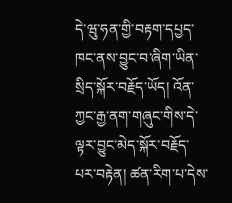དེ་ཝུ་ཧན་གྱི་བརྟག་དཔྱད་ཁང་ནས་བྱུང་བ་ཞིག་ཡིན་སྲིད་སྐོར་བརྗོད་ཡོད། འོན་ཀྱང་རྒྱ་ནག་གཞུང་གིས་དེ་ལྟར་བྱུང་མེད་སྐོར་བརྗོད་པར་བརྟེན། ཚན་རིག་པ་དེས་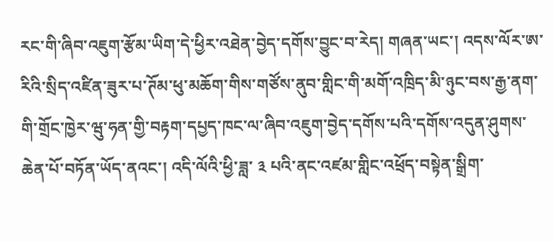རང་གི་ཞིབ་འཇུག་རྩོམ་ཡིག་དེ་ཕྱིར་འཐེན་བྱེད་དགོས་བྱུང་བ་རེད། གཞན་ཡང་། འདས་ལོར་ཨ་རིའི་སྲིད་འཛིན་ཟུར་པ་ཊོམ་ཕུ་མཆོག་གིས་གཙོས་ནུབ་གླིང་གི་མགོ་འཁྲིད་མི་ཉུང་བས་རྒྱ་ནག་གི་གྲོང་ཁྱེར་ཝུ་ཧན་གྱི་བརྟག་དཔྱད་ཁང་ལ་ཞིབ་འཇུག་བྱེད་དགོས་པའི་དགོས་འདུན་ཤུགས་ཆེན་པོ་བཏོན་ཡོད་ནའང་། འདི་ལོའི་ཕྱི་ཟླ་ ༣ པའི་ནང་འཛམ་གླིང་འཕྲོད་བསྟེན་སྒྲིག་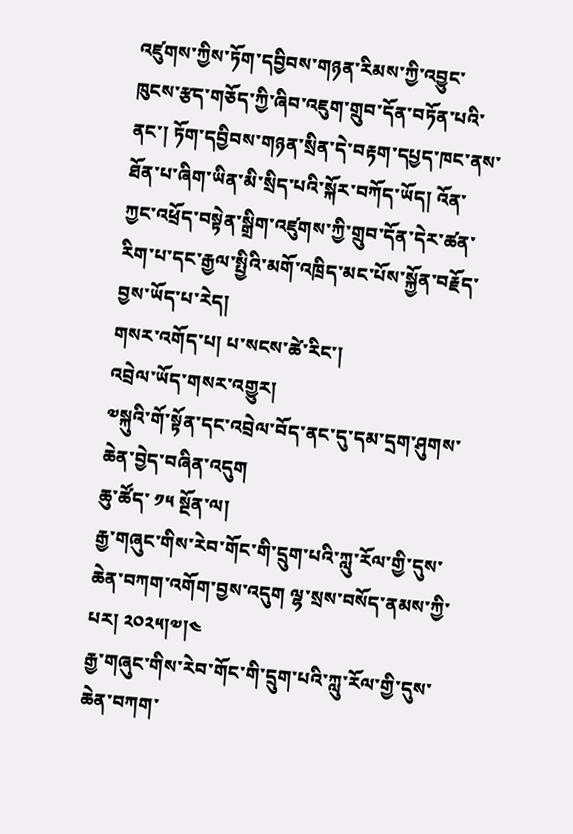འཛུགས་ཀྱིས་ཏོག་དབྱིབས་གཉན་རིམས་ཀྱི་འབྱུང་ཁུངས་རྩད་གཅོད་ཀྱི་ཞིབ་འཇུག་གྲུབ་དོན་བཏོན་པའི་ནང་། ཏོག་དབྱིབས་གཉན་སྲིན་དེ་བརྟག་དཔྱད་ཁང་ནས་ཐོན་པ་ཞིག་ཡིན་མི་སྲིད་པའི་སྐོར་བཀོད་ཡོད། འོན་ཀྱང་འཕྲོད་བསྟེན་སྒྲིག་འཛུགས་ཀྱི་གྲུབ་དོན་དེར་ཚན་རིག་པ་དང་རྒྱལ་སྤྱིའི་མགོ་འཁྲིད་མང་པོས་སྐྱོན་བརྗོད་བྱས་ཡོད་པ་རེད།
གསར་འགོད་པ། པ་སངས་ཚེ་རིང་།
འབྲེལ་ཡོད་གསར་འགྱུར།
༧སྐུའི་གོ་སྟོན་དང་འབྲེལ་བོད་ནང་དུ་དམ་དྲག་ཤུགས་ཆེན་བྱེད་བཞིན་འདུག
ཆུ་ཚོད་ ༡༥ སྔོན་ལ།
རྒྱ་གཞུང་གིས་རེབ་གོང་གི་དྲུག་པའི་ཀླུ་རོལ་གྱི་དུས་ཆེན་བཀག་འགོག་བྱས་འདུག ལྷ་སྲས་བསོད་ནམས་ཀྱི་པར། ༢༠༢༥།༧།༤
རྒྱ་གཞུང་གིས་རེབ་གོང་གི་དྲུག་པའི་ཀླུ་རོལ་གྱི་དུས་ཆེན་བཀག་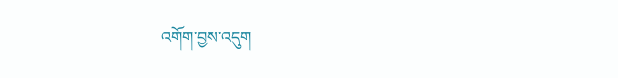འགོག་བྱས་འདུག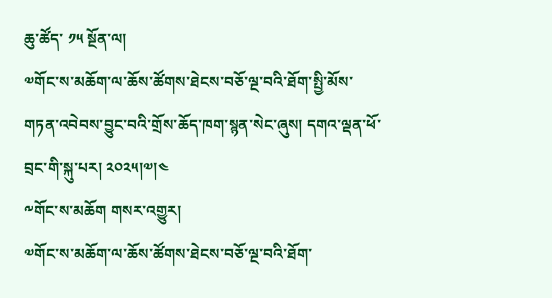ཆུ་ཚོད་ ༡༥ སྔོན་ལ།
༧གོང་ས་མཆོག་ལ་ཆོས་ཚོགས་ཐེངས་བཅོ་ལྔ་བའི་ཐོག་སྤྱི་མོས་གཏན་འབེབས་བྱུང་བའི་གྲོས་ཆོད་ཁག་སྙན་སེང་ཞུས། དགའ་ལྡན་ཕོ་བྲང་གི་སྐུ་པར། ༢༠༢༥།༧།༤
༸གོང་ས་མཆོག གསར་འགྱུར།
༧གོང་ས་མཆོག་ལ་ཆོས་ཚོགས་ཐེངས་བཅོ་ལྔ་བའི་ཐོག་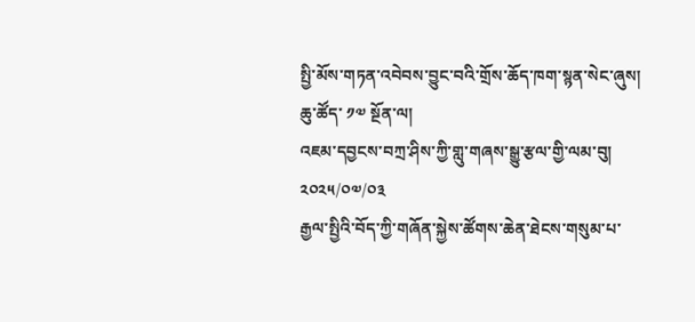སྤྱི་མོས་གཏན་འབེབས་བྱུང་བའི་གྲོས་ཆོད་ཁག་སྙན་སེང་ཞུས།
ཆུ་ཚོད་ ༡༧ སྔོན་ལ།
འཇམ་དབྱངས་བཀྲ་ཤིས་ཀྱི་གླུ་གཞས་སྒྱུ་རྩལ་གྱི་ལམ་བུ།
༢༠༢༥/༠༧/༠༣
རྒྱལ་སྤྱིའི་བོད་ཀྱི་གཞོན་སྐྱེས་ཚོགས་ཆེན་ཐེངས་གསུམ་པ་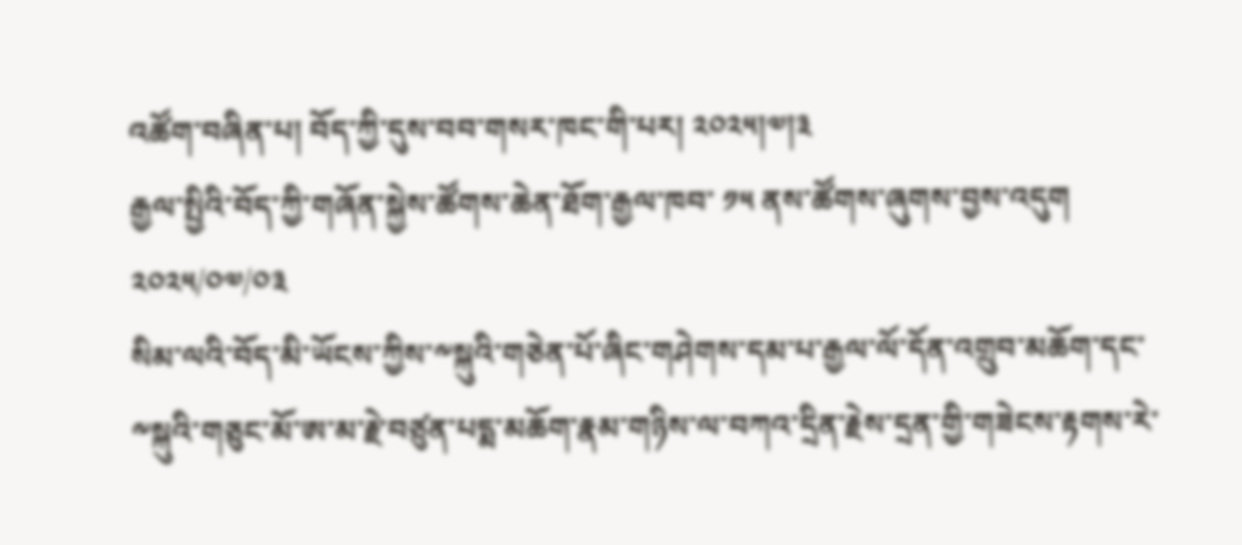འཚོག་བཞིན་པ། བོད་ཀྱི་དུས་བབ་གསར་ཁང་གི་པར། ༢༠༢༥།༧།༣
རྒྱལ་སྤྱིའི་བོད་ཀྱི་གཞོན་སྐྱེས་ཚོགས་ཆེན་ཐོག་རྒྱལ་ཁབ་ ༡༥ ནས་ཚོགས་ཞུགས་བྱས་འདུག
༢༠༢༥/༠༧/༠༣
སིམ་ལའི་བོད་མི་ཡོངས་ཀྱིས་༸སྐུའི་གཅེན་པོ་ཞིང་གཤེགས་དམ་པ་རྒྱལ་ལོ་དོན་འགྲུབ་མཆོག་དང་༸སྐུའི་གཅུང་མོ་ཨ་མ་རྗེ་བཙུན་པདྨ་མཆོག་རྣམ་གཉིས་ལ་བཀའ་དྲིན་རྗེས་དྲན་གྱི་གཟེངས་རྟགས་རེ་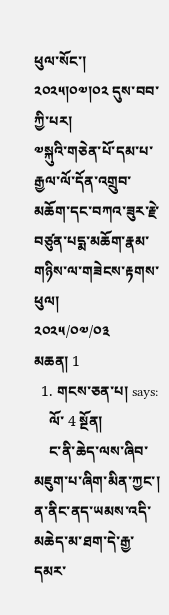ཕུལ་སོང་།  ༢༠༢༥།༠༧།༠༢ དུས་བབ་ཀྱི་པར།
༧སྐུའི་གཅེན་པོ་དམ་པ་རྒྱལ་ལོ་དོན་འགྲུབ་མཆོག་དང་བཀའ་ཟུར་རྗེ་བཙུན་པདྨ་མཆོག་རྣམ་གཉིས་ལ་གཟེངས་རྟགས་ཕུལ།
༢༠༢༥/༠༧/༠༣
མཆན། 1
  1. གངས་ཅན་པ། says:
    ལོ་ 4 སྔོན།
    ང་ནི་ཆེད་ལས་ཞིབ་མཇུག་པ་ཞིག་མིན་ཀྱང་། ན་ནིང་ནད་ཡམས་འདི་མཆེད་མ་ཐག་དེ་རྒྱ་དམར་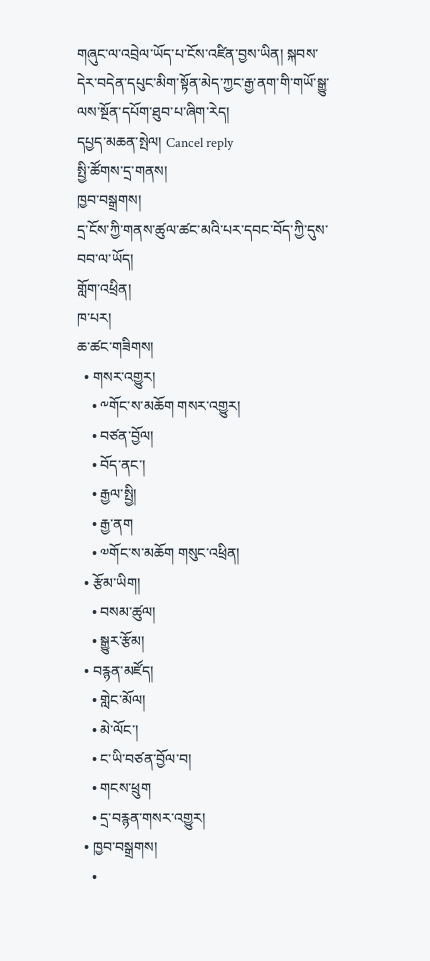གཞུང་ལ་འབྲེལ་ཡོད་པ་ངོས་འཛིན་བྱས་ཡིན། སྐབས་དེར་བདེན་དཔུང་མིག་སྟོན་མེད་ཀྱང་རྒྱ་ནག་གི་གཡོ་སྒྱུ་ལས་སྔོན་དཔོག་ཐུབ་པ་ཞིག་རེད།
དཔྱད་མཆན་སྤེལ། Cancel reply
སྤྱི་ཚོགས་དྲ་གནས།
ཁྱབ་བསྒྲགས།
དྲ་ངོས་ཀྱི་གནས་ཚུལ་ཚང་མའི་པར་དབང་བོད་ཀྱི་དུས་བབ་ལ་ཡོད།
གློག་འཕྲིན།
ཁ་པར།
ཆ་ཚང་གཟིགས།
  • གསར་འགྱུར།
    • ༸གོང་ས་མཆོག གསར་འགྱུར།
    • བཙན་བྱོལ།
    • བོད་ནང་།
    • རྒྱལ་སྤྱི།
    • རྒྱ་ནག
    • ༧གོང་ས་མཆོག གསུང་འཕྲིན།
  • རྩོམ་ཡིག།
    • བསམ་ཚུལ།
    • སྒྱུར་རྩོམ།
  • བརྙན་མཛོད།
    • གླེང་མོལ།
    • མེ་ལོང་།
    • ང་ཡི་བཙན་བྱོལ་བ།
    • གངས་ཕྲུག
    • དྲ་བརྙན་གསར་འགྱུར།
  • ཁྱབ་བསྒྲགས།
    •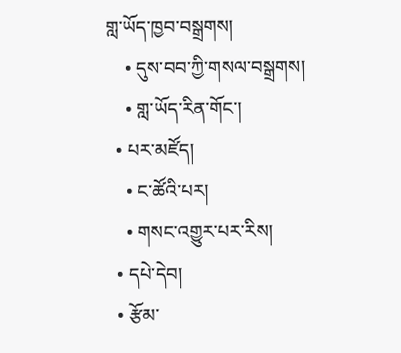གླ་ཡོད་ཁྱབ་བསྒྲགས།
    • དུས་བབ་ཀྱི་གསལ་བསྒྲགས།
    • གླ་ཡོད་རིན་གོང་།
  • པར་མཛོད།
    • ང་ཚོའི་པར།
    • གསང་འགྱུར་པར་རིས།
  • དཔེ་དེབ།
  • རྩོམ་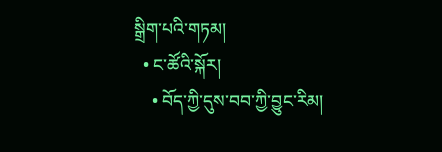སྒྲིག་པའི་གཏམ།
  • ང་ཚོའི་སྐོར།
    • བོད་ཀྱི་དུས་བབ་ཀྱི་བྱུང་རིམ།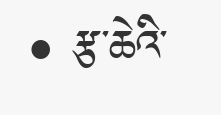• རྩ་ཆེའི་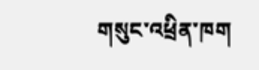གསུང་འཕྲིན་ཁག